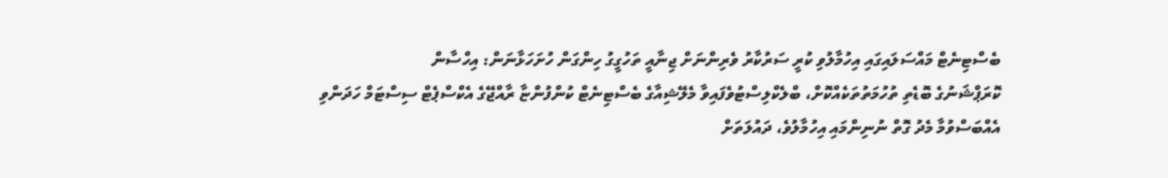ބެސްޓިނެޓް މައްސަލައިގައި އިހުމާލުވި ކުރީ ސަރުކާރު ވެރިންނަށް ޖިނާއީ ތަހުގީގު ހިންގަން ހުށަހަޅާނަން: އިހްސާން
ކޮރަޕްޝަނުގެ ބޮޑެތި ތުހުމަތުތަކެއްކޮށް، ބްލެކްލިސްޓުވެފައިވާ މެލޭޝިއާގެ ބެސްޓިނެޓް ކުންފުންޏާ ރާއްޖޭގެ އެކްސްޕެޓް ސިސްޓަމް ހަދަންވި އެއްބަސްވުމާ މެދު ގޮތް ނުނިންމައި އިހުމާލުވެ، ދައުލަތަށް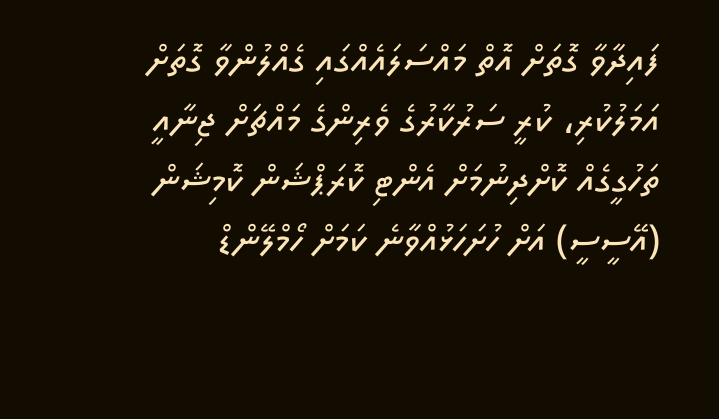ފައިދާވާ ގޮތަށް އޮތް މައްސަލައެއްގައި ގެއްލުންވާ ގޮތަށް އަމަލުކުރި، ކުރީ ސަރުކާރުގެ ވެރިންގެ މައްޗަށް ޖިނާއީ ތަހުގީގެއް ކޮށްދިނުމަށް އެންޓި ކޮރަޕްޝަން ކޮމިޝަން (އޭސީސީ) އަށް ހުށަހަޅުއްވާނެ ކަމަށް ހޯމްލޭންޑް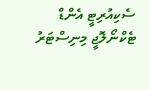ސެކިއުރިޓީ އެންޑް ޓެކްނޯލޮޖީ މިނިސްޓަރު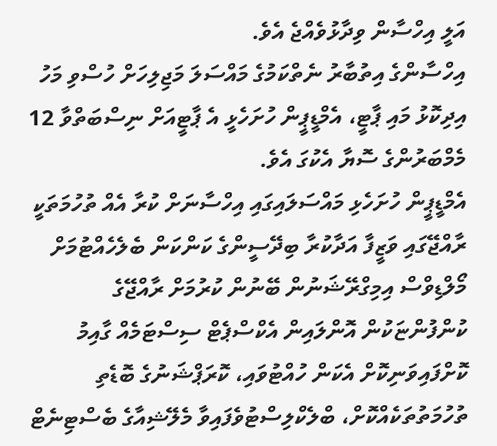އަލީ އިހްސާން ވިދާޅުވެއްޖެ އެވެ.
އިހްސާންގެ އިތުބާރު ނެތްކަމުގެ މައްސަލަ މަޖިލިހަށް ހުސްވި މަހު އިދިކޮޅު މައި ޕާޓީ، އެމްޑީޕީން ހުށަހެޅީ އެ ޕާޓީއަށް ނިސްބަތްވާ 12 މެމްބަރުންގެ ސޮޔާ އެކުގަ އެވެ.
އެމްޑީޕީން ހުށަހެޅި މައްސަލައިގައި އިހްސާނަށް ކުރާ އެއް ތުހުމަތަކީ ރާއްޖޭގައި ވަޒީފާ އަދާކުރާ ބިދޭސީންގެ ކަންކަން ބެލެހެއްޓުމަށް މޯލްޑިވްސް އިމިގްރޭޝަނުން ބޭނުން ކުރުމަށް ރާއްޖޭގެ ކުންފުންޏަކުން އޮންލައިން އެކްސްޕެޓް ސިސްޓަމެއް ގާއިމު ކޮށްފައިވަނިކޮށް އެކަން ހުއްޓުވައި، ކޮރަޕްޝަނުގެ ބޮޑެތި ތުހުމަތުތަކެއްކޮށް، ބްލެކްލިސްޓުވެފައިވާ މެލޭޝިއާގެ ބެސްޓިނެޓް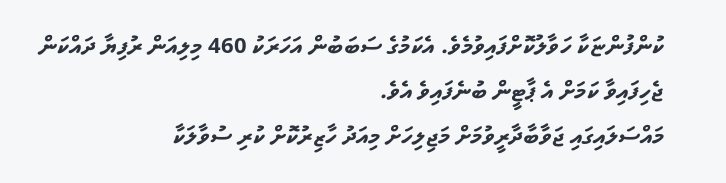ކުންފުންޏަކާ ހަވާލުކޮށްފައިވުމެވެ. އެކަމުގެ ސަބަބުން އަހަރަކު 460 މިލިއަން ރުފިޔާ ދައްކަން ޖެހިފައިވާ ކަމަށް އެ ޕާޓީން ބުނެފައިވެ އެވެ.
މައްސަލައިގައި ޖަވާބާދާރީވުމަށް މަޖިލިހަށް މިއަދު ހާޒިރުކޮށް ކުރި ސުވާލަކާ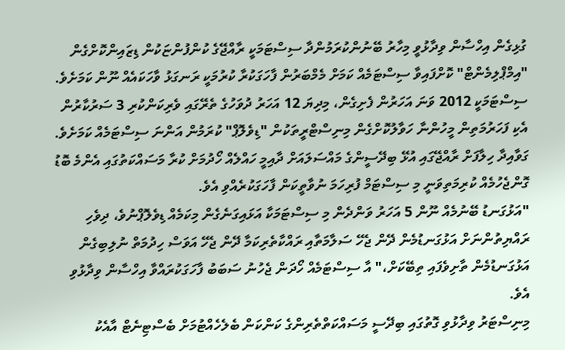ގުޅިގެން އިހްސާން ވިދާޅުވީ މިހާރު ބޭނުންކުރަމުންދާ ސިސްޓަމަކީ ރާއްޖޭގެ ކުންފުންޏަކުން ޑިޒައިންކޮށްގެން "އިމްޕްލިމެންޓް" ކޮށްފައިވާ ސިސްޓަމެއް ކަމަށް މެމްބަރުން ފާހަގަކުރާ ކުރުމަކީ ރަނގަޅު ވާހަކައެއް ނޫން ކަމަށެވެ. ސިސްޓަމަކީ 2012 ވަނަ އަހަރުން ފެށިގެން، މިދިޔަ 12 އަހަރު ދުވަހުގެ ތެރޭގައި ވެރިކަންކުރި 3 ސަރުކާރުން އެކި ފަހަރުމަތިން މީހުންނާ ހަވާލުކޮށްގެން މިނިސްޓްރީތަކުން "ޑިވެލޮޕް" ކުރަމުން އަންނަ ސިސްޓަމެއް ކަމަށެވެ.
ގަވާއިދާ ހިލާފަށް ރާއްޖޭގައި އުޅޭ ބިދޭސީންގެ މައްސަލައަށް ދާއިމީ ހައްލެއް ހޯދުމަށް ކުރާ މަސައްކަތުގައި އެންމެ ބޮޑު ގޮންޖެހުމެއް ކުރިމަތިވަނީ މި ސިސްޓަމް ފުރިހަމަ ނުވާތީކަން ފާހަގަކުރެއްވި އެވެ.
"އަޅުގަނޑު ބޭނުމެއް ނޫން 5 އަހަރު ވަންދެން މި ސިސްޓަމަކާ އަޅައިގަނެގެން މިކަމެއް ޑިވެލޮޕްނުވެ، ދިވެހި ރައްޔިތުންނަށް އަޅުގަނޑުމެން ދޭން ޖެހޭ ސަލާމަތާއި ރައްކާތެރިކަމާ ދޭން ޖެހޭ އަވަސް ހިދުމަތް ނުލިބިގެން އަޅުގަނޑުމެން ތާށިވެފައި ތިބޭކަށް،" އާ ސިސްޓަމެއް ހޯދަން ޖެހުނު ސަބަބު ފާހަގަކުރައްވާ އިހްސާން ވިދާޅުވި އެވެ.
މިނިސްޓަރު ވިދާޅުވި ގޮތުގައި ބިދޭސީ މަސައްކަތްތެރިންގެ ކަންކަން ބެލެހެއްޓުމަށް ބެސްޓިނެޓް އާއެކު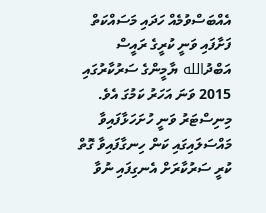އެއްބަސްވުމެއް ހަދައި މަސައްކަތް ފަށާފައި ވަނީ ކުރީގެ ރައީސް އަބްދުالله ޔާމީންގެ ސަރުކާރުގައި 2015 ވަނަ އަހަރު ކަމުގަ އެވެ.
މިނިސްޓަރު ވަނީ ހުށަހަޅާފައިވާ މައްސަލައިގައި ކަން ހިނގާފައިވާ ގޮތް ކުރީ ސަރުކާރަށް އެނގިފައި ނުވާ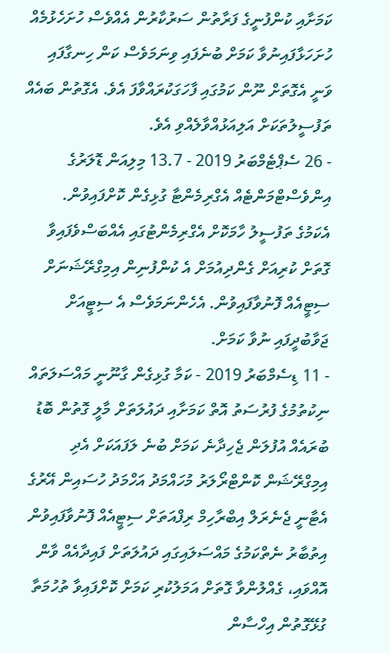ކަމަށާއި ކުންފުނީގެ ފަރާތުން ސަރުކާރުން އެއްވެސް ހުށަހެޅުމެއް ހުށަހަޅާފައިނުވާ ކަމަށް ބުނެފައި ވިނަމަވެސް ކަން ހިނގާފައި ވަނީ އެގޮތަށް ނޫން ކަމުގައި ފާހަގަކުރައްވާފަ އެވެ. އެގޮތުން ބައެއް ތަފުސީލުތަކަށް އަލިއަޅުއްވާލެއްވި އެވެ.
- 26 ސެޕްޓެމްބަރު 2019 - 13.7 މިލިއަން ޑޮލަރުގެ އިންވެސްޓްމަންޓެއް އެގްރިމެންޓާ ގުޅިގެން ކޮށްފައިވުން. އެކަމުގެ ތަފުސީލު ހާމަކޮށް އެގްރިމެންޓުގައި އެއްބަސްވެފައިވާ ގޮތަށް ކުރިއަށް ގެންދިއުމަށް އެ ކުންފުނިން އިމިގްރޭޝަނަށް ސިޓީއެއް ފޮނުވާފައިވުން. އެހެންނަމަވެސް އެ ސިޓީއަށް ޖަވާބުދީފައި ނުވާ ކަމަށް.
- 11 ޑިސެމްބަރު 2019 - ކަމާ ގުޅިގެން ގާނޫނީ މައްސަލަތައް ނިކުތުމުގެ ފުރުސަތު އޮތް ކަމަށާއި ދައުލަތަށް މާލީ ގޮތުން ބޮޑު ބުރައެއް އުފުލަން ޖެހިދާނެ ކަމަށް ބުނެ ލަފައަކަށް އެދި އިމިގްރޭޝަން ކޮންޓްރޯލަރު މުހައްމަދު އަހްމަދު ހުސައިން އޭރުގެ އެޓާނީ ޖެނެރަލް އިބްރާހިމް ރިފްއަތަށް ސިޓީއެއް ފޮނުވާފައިވުން
އިތުބާރު ނެތްކަމުގެ މައްސަލައިގައި ދައުލަތަށް ފައިދާއެއް ވާން އޮއްވައި، ގެއްލުންވާ ގޮތަށް އަމަލުކުރި ކަމަށް ކޮށްފައިވާ ތުހުމަތާ ގުޅޭގޮތުން އިހްސާން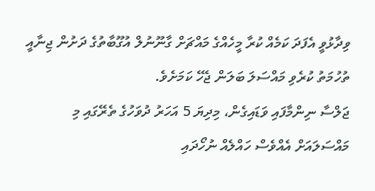ވިދާޅުވީ އެފަދަ ކަމެއް ކުރާ މީހެއްގެ މައްޗަށް ގާނޫނުލް އުގޫބާތުގެ ދަށުން ޖިނާއީ ތުހުމަތު ކުރެވި މައްސަލަ ބަލަން ޖެހޭ ކަމަށެވެ.
ޖަލްސާ ނިންމާފައި ވަޑައިގެން، މިދިޔަ 5 އަހަރު ދުވަހުގެ ތެރޭގައި މި މައްސަލައަށް އެއްވެސް ހައްލެއް ނުހޯދައި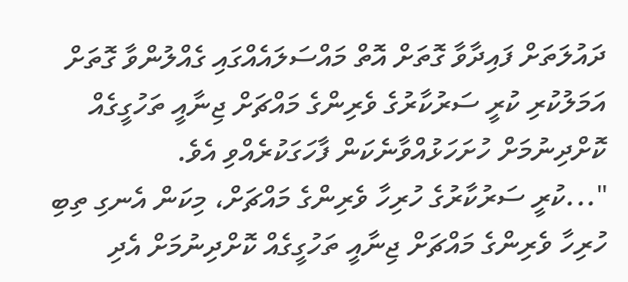ދައުލަތަށް ފައިދާވާ ގޮތަށް އޮތް މައްސަލައެއްގައި ގެއްލުންވާ ގޮތަށް އަމަލުކުރި ކުރީ ސަރުކާރުގެ ވެރިންގެ މައްޗަށް ޖިނާއީ ތަހުގީގެއް ކޮށްދިނުމަށް ހުށަހަޅުއްވާނެކަން ފާހަގަކުރެއްވި އެވެ.
"...ކުރީ ސަރުކާރުގެ ހުރިހާ ވެރިންގެ މައްޗަށް، މިކަން އެނގި ތިބި ހުރިހާ ވެރިންގެ މައްޗަށް ޖިނާއީ ތަހުގީގެއް ކޮށްދިނުމަށް އެދި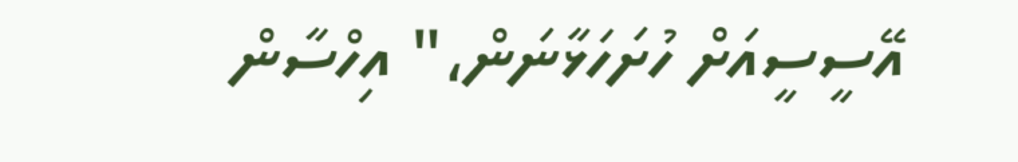އޭސީސީއަށް ހުށަހަޅާނަން،" އިހްސާން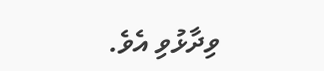ވިދާޅުވި އެވެ.